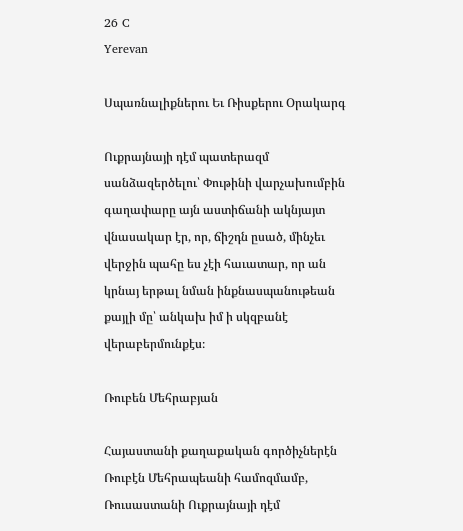26 C
Yerevan

Սպառնալիքներու Եւ Ռիսքերու Օրակարգ

Ուքրայնայի դէմ պատերազմ սանձազերծելու՝ Փութինի վարչախումբին գաղափարը այն աստիճանի ակնյայտ վնասակար էր, որ, ճիշդն ըսած, մինչեւ վերջին պահը ես չէի հաւատար, որ ան կրնայ երթալ նման ինքնասպանութեան քայլի մը՝ անկախ իմ ի սկզբանէ վերաբերմունքէս։

Ռուբեն Մեհրաբյան

Հայաստանի քաղաքական գործիչներէն Ռուբէն Մեհրապեանի համոզմամբ, Ռուսաստանի Ուքրայնայի դէմ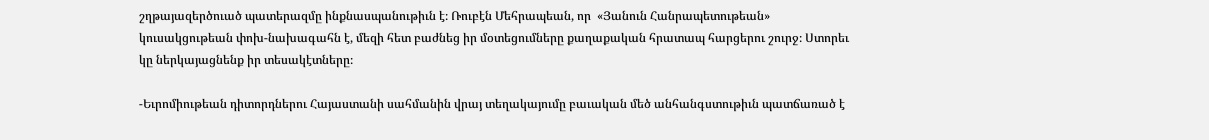շղթայազերծուած պատերազմը ինքնասպանութիւն է։ Ռուբէն Մեհրապեան, որ  «Յանուն Հանրապետութեան» կուսակցութեան փոխ-նախագահն է, մեզի հետ բաժնեց իր մօտեցումները քաղաքական հրատապ հարցերու շուրջ։ Ստորեւ կը ներկայացնենք իր տեսակէտները։

-Եւրոմիութեան դիտորդներու Հայաստանի սահմանին վրայ տեղակայումը բաւական մեծ անհանգստութիւն պատճառած է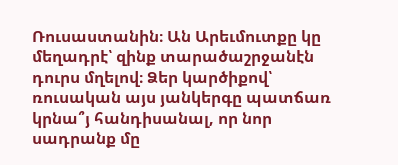Ռուսաստանին։ Ան Արեւմուտքը կը մեղադրէ՝ զինք տարածաշրջանէն դուրս մղելով։ Ձեր կարծիքով՝ ռուսական այս յանկերգը պատճառ կրնա՞յ հանդիսանալ, որ նոր սադրանք մը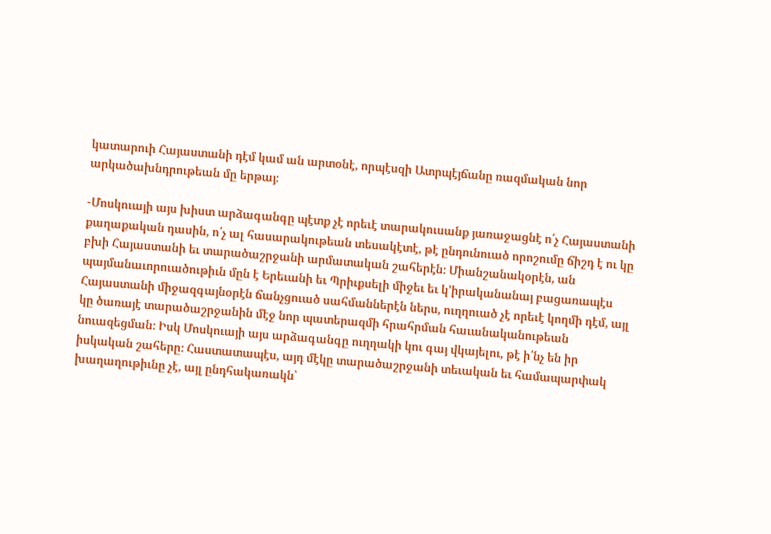կատարուի Հայաստանի դէմ կամ ան արտօնէ, որպէսզի Ատրպէյճանը ռազմական նոր արկածախնդրութեան մը երթայ։

-Մոսկուայի այս խիստ արձագանգը պէտք չէ որեւէ տարակուսանք յառաջացնէ ո՛չ Հայաստանի քաղաքական դասին, ո՛չ ալ հասարակութեան տեսակէտէ, թէ ընդունուած որոշումը ճիշդ է ու կը բխի Հայաստանի եւ տարածաշրջանի արմատական շահերէն։ Միանշանակօրէն, ան պայմանաւորուածութիւն մըն է Երեւանի եւ Պրիւքսելի միջեւ եւ կ՚իրականանայ բացառապէս Հայաստանի միջազգայնօրէն ճանչցուած սահմաններէն ներս, ուղղուած չէ որեւէ կողմի դէմ, այլ կը ծառայէ տարածաշրջանին մէջ նոր պատերազմի հրահրման հաւանականութեան նուազեցման։ Իսկ Մոսկուայի այս արձագանգը ուղղակի կու գայ վկայելու, թէ ի՛նչ են իր իսկական շահերը։ Հաստատապէս, այդ մէկը տարածաշրջանի տեւական եւ համապարփակ խաղաղութիւնը չէ, այլ ընդհակառակն՝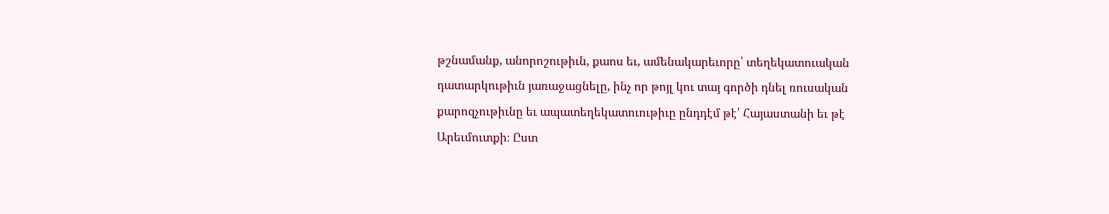թշնամանք, անորոշութիւն, քաոս եւ, ամենակարեւորը՝ տեղեկատուական դատարկութիւն յառաջացնելը, ինչ որ թոյլ կու տայ գործի դնել ռուսական քարոզչութիւնը եւ ապատեղեկատուութիւը ընդդէմ թէ՛ Հայաստանի եւ թէ Արեւմուտքի։ Ըստ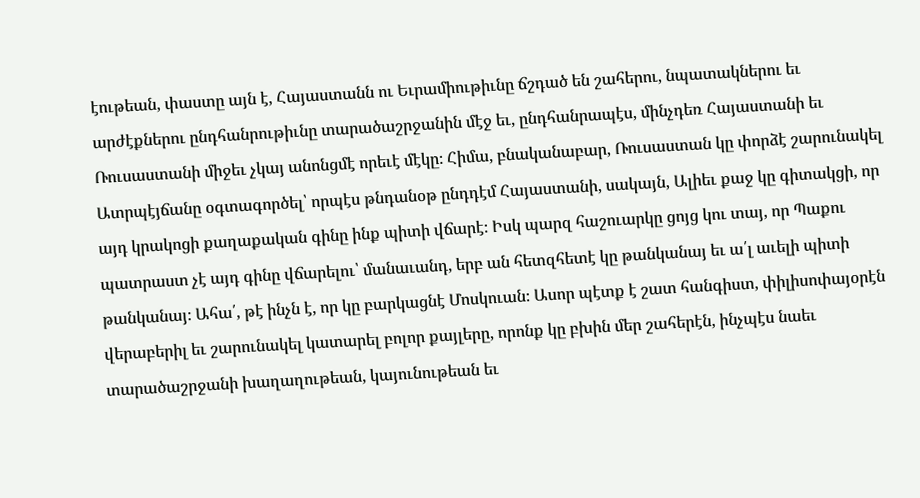էութեան, փաստը այն է, Հայաստանն ու Եւրամիութիւնը ճշդած են շահերու, նպատակներու եւ արժէքներու ընդհանրութիւնը տարածաշրջանին մէջ եւ, ընդհանրապէս, մինչդեռ Հայաստանի եւ Ռուսաստանի միջեւ չկայ անոնցմէ որեւէ մէկը։ Հիմա, բնականաբար, Ռուսաստան կը փորձէ շարունակել Ատրպէյճանը օգտագործել՝ որպէս թնդանօթ ընդդէմ Հայաստանի, սակայն, Ալիեւ քաջ կը գիտակցի, որ այդ կրակոցի քաղաքական գինը ինք պիտի վճարէ։ Իսկ պարզ հաշուարկը ցոյց կու տայ, որ Պաքու պատրաստ չէ այդ գինը վճարելու՝ մանաւանդ, երբ ան հետզհետէ կը թանկանայ եւ ա՛լ աւելի պիտի թանկանայ։ Ահա՛, թէ ինչն է, որ կը բարկացնէ Մոսկուան։ Ասոր պէտք է շատ հանգիստ, փիլիսոփայօրէն վերաբերիլ եւ շարունակել կատարել բոլոր քայլերը, որոնք կը բխին մեր շահերէն, ինչպէս նաեւ տարածաշրջանի խաղաղութեան, կայունութեան եւ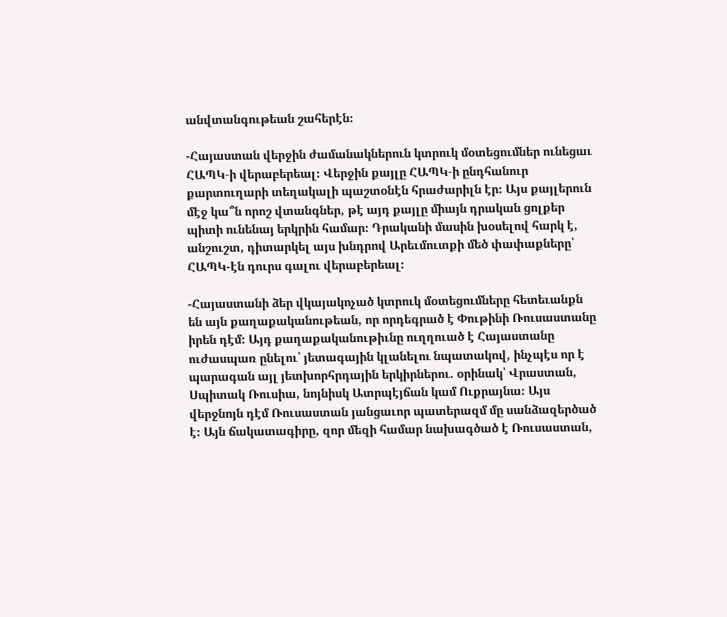անվտանգութեան շահերէն։

-Հայաստան վերջին ժամանակներուն կտրուկ մօտեցումներ ունեցաւ ՀԱՊԿ‑ի վերաբերեալ։ Վերջին քայլը ՀԱՊԿ‑ի ընդհանուր քարտուղարի տեղակալի պաշտօնէն հրաժարիլն էր։ Այս քայլերուն մէջ կա՞ն որոշ վտանգներ, թէ այդ քայլը միայն դրական ցոլքեր պիտի ունենայ երկրին համար։ Դրականի մասին խօսելով հարկ է, անշուշտ, դիտարկել այս խնդրով Արեւմուտքի մեծ փափաքները՝ ՀԱՊԿ-էն դուրս գալու վերաբերեալ։

-Հայաստանի ձեր վկայակոչած կտրուկ մօտեցումները հետեւանքն են այն քաղաքականութեան, որ որդեգրած է Փութինի Ռուսաստանը իրեն դէմ։ Այդ քաղաքականութիւնը ուղղուած է Հայաստանը ուժասպառ ընելու՝ յետագային կլանելու նպատակով, ինչպէս որ է պարագան այլ յետխորհրդային երկիրներու. օրինակ՝ Վրաստան, Սպիտակ Ռուսիա, նոյնիսկ Ատրպէյճան կամ Ուքրայնա։ Այս վերջնոյն դէմ Ռուսաստան յանցաւոր պատերազմ մը սանձազերծած է։ Այն ճակատագիրը, զոր մեզի համար նախագծած է Ռուսաստան,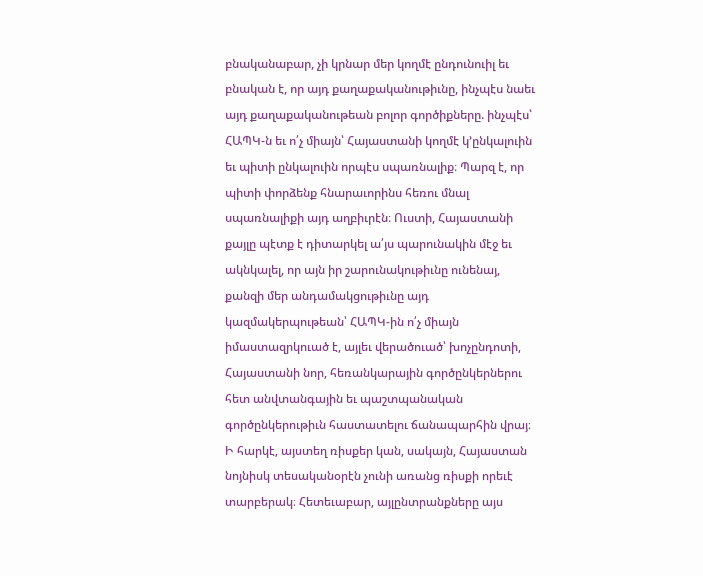բնականաբար, չի կրնար մեր կողմէ ընդունուիլ եւ բնական է, որ այդ քաղաքականութիւնը, ինչպէս նաեւ այդ քաղաքականութեան բոլոր գործիքները. ինչպէս՝ ՀԱՊԿ‑ն եւ ո՛չ միայն՝ Հայաստանի կողմէ կ՚ընկալուին եւ պիտի ընկալուին որպէս սպառնալիք։ Պարզ է, որ պիտի փորձենք հնարաւորինս հեռու մնալ սպառնալիքի այդ աղբիւրէն։ Ուստի, Հայաստանի քայլը պէտք է դիտարկել ա՛յս պարունակին մէջ եւ ակնկալել, որ այն իր շարունակութիւնը ունենայ, քանզի մեր անդամակցութիւնը այդ կազմակերպութեան՝ ՀԱՊԿ-ին ո՛չ միայն իմաստազրկուած է, այլեւ վերածուած՝ խոչընդոտի, Հայաստանի նոր, հեռանկարային գործընկերներու հետ անվտանգային եւ պաշտպանական գործընկերութիւն հաստատելու ճանապարհին վրայ։ Ի հարկէ, այստեղ ռիսքեր կան, սակայն, Հայաստան նոյնիսկ տեսականօրէն չունի առանց ռիսքի որեւէ տարբերակ։ Հետեւաբար, այլընտրանքները այս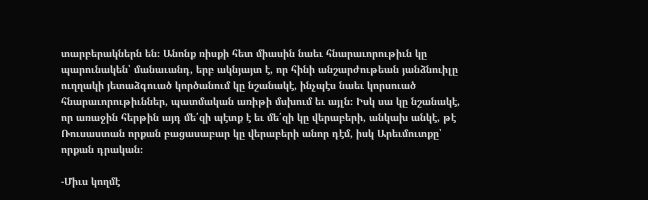տարբերակներն են։ Անոնք ռիսքի հետ միասին նաեւ հնարաւորութիւն կը պարունակեն՝ մանաւանդ, երբ ակնյայտ է, որ հինի անշարժութեան յանձնուիլը ուղղակի յետաձգուած կործանում կը նշանակէ, ինչպէս նաեւ կորսուած հնարաւորութիւններ, պատմական առիթի մսխում եւ այլն։ Իսկ սա կը նշանակէ, որ առաջին հերթին այդ մե՛զի պէտք է եւ մե՛զի կը վերաբերի, անկախ անկէ, թէ Ռուսաստան որքան բացասաբար կը վերաբերի անոր դէմ, իսկ Արեւմուտքը՝ որքան դրական։

-Միւս կողմէ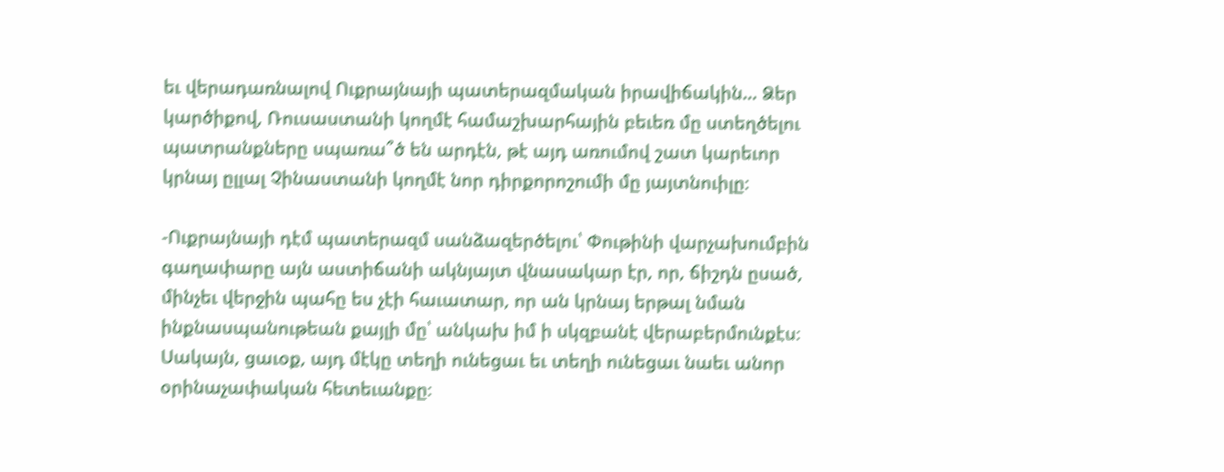եւ վերադառնալով Ուքրայնայի պատերազմական իրավիճակին… Ձեր կարծիքով, Ռուսաստանի կողմէ համաշխարհային բեւեռ մը ստեղծելու պատրանքները սպառա՞ծ են արդէն, թէ այդ առումով շատ կարեւոր կրնայ ըլլալ Չինաստանի կողմէ նոր դիրքորոշումի մը յայտնուիլը։

-Ուքրայնայի դէմ պատերազմ սանձազերծելու՝ Փութինի վարչախումբին գաղափարը այն աստիճանի ակնյայտ վնասակար էր, որ, ճիշդն ըսած, մինչեւ վերջին պահը ես չէի հաւատար, որ ան կրնայ երթալ նման ինքնասպանութեան քայլի մը՝ անկախ իմ ի սկզբանէ վերաբերմունքէս։ Սակայն, ցաւօք, այդ մէկը տեղի ունեցաւ եւ տեղի ունեցաւ նաեւ անոր օրինաչափական հետեւանքը։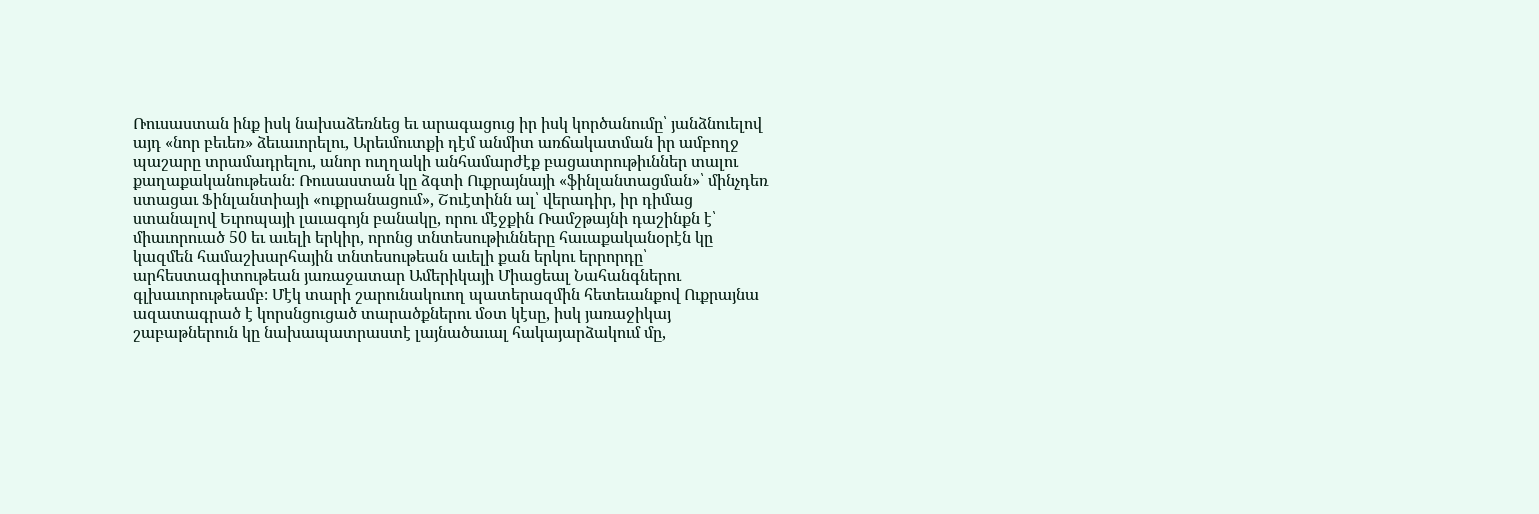Ռուսաստան ինք իսկ նախաձեռնեց եւ արագացուց իր իսկ կործանումը՝ յանձնուելով այդ «նոր բեւեռ» ձեւաւորելու, Արեւմուտքի դէմ անմիտ առճակատման իր ամբողջ պաշարը տրամադրելու, անոր ուղղակի անհամարժէք բացատրութիւններ տալու քաղաքականութեան։ Ռուսաստան կը ձգտի Ուքրայնայի «ֆինլանտացման»՝ մինչդեռ ստացաւ Ֆինլանտիայի «ուքրանացում», Շուէտինն ալ՝ վերադիր, իր դիմաց ստանալով Եւրոպայի լաւագոյն բանակը, որու մէջքին Ռամշթայնի դաշինքն է՝ միաւորուած 50 եւ աւելի երկիր, որոնց տնտեսութիւնները հաւաքականօրէն կը կազմեն համաշխարհային տնտեսութեան աւելի քան երկու երրորդը՝ արհեստագիտութեան յառաջատար Ամերիկայի Միացեալ Նահանգներու գլխաւորութեամբ։ Մէկ տարի շարունակուող պատերազմին հետեւանքով Ուքրայնա ազատագրած է կորսնցուցած տարածքներու մօտ կէսը, իսկ յառաջիկայ շաբաթներուն կը նախապատրաստէ լայնածաւալ հակայարձակում մը,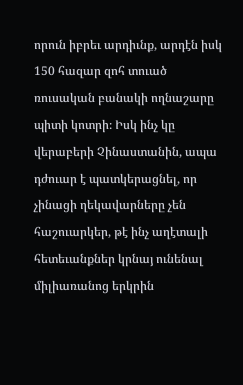որուն իբրեւ արդիւնք, արդէն իսկ 150 հազար զոհ տուած ռուսական բանակի ողնաշարը պիտի կոտրի։ Իսկ ինչ կը վերաբերի Չինաստանին, ապա դժուար է պատկերացնել, որ չինացի ղեկավարները չեն հաշուարկեր, թէ ինչ աղէտալի հետեւանքներ կրնայ ունենալ միլիառանոց երկրին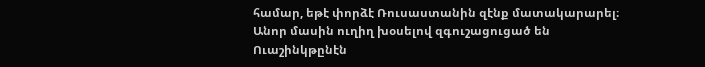համար, եթէ փորձէ Ռուսաստանին զէնք մատակարարել։ Անոր մասին ուղիղ խօսելով զգուշացուցած են Ուաշինկթընէն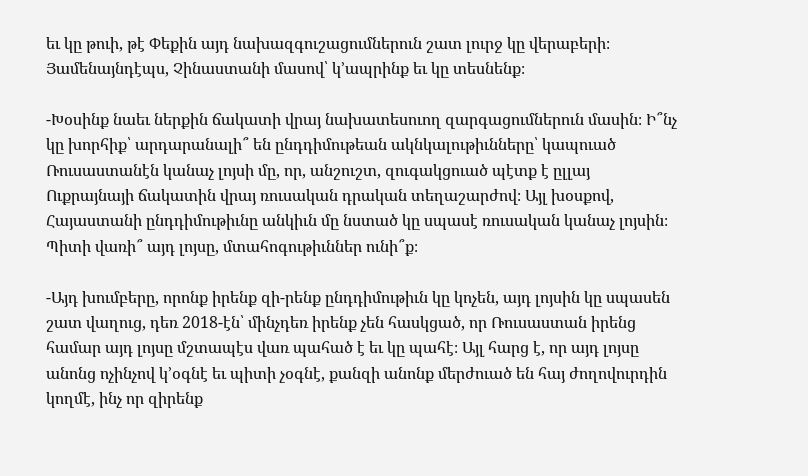եւ կը թուի, թէ Փեքին այդ նախազգուշացումներուն շատ լուրջ կը վերաբերի։ Յամենայնդէպս, Չինաստանի մասով՝ կ՚ապրինք եւ կը տեսնենք։

-Խօսինք նաեւ ներքին ճակատի վրայ նախատեսուող զարգացումներուն մասին։ Ի՞նչ կը խորհիք՝ արդարանալի՞ են ընդդիմութեան ակնկալութիւնները՝ կապուած Ռուսաստանէն կանաչ լոյսի մը, որ, անշուշտ, զուգակցուած պէտք է ըլլայ Ուքրայնայի ճակատին վրայ ռուսական դրական տեղաշարժով։ Այլ խօսքով, Հայաստանի ընդդիմութիւնը անկիւն մը նստած կը սպասէ ռուսական կանաչ լոյսին։ Պիտի վառի՞ այդ լոյսը, մտահոգութիւններ ունի՞ք։

-Այդ խումբերը, որոնք իրենք զի-րենք ընդդիմութիւն կը կոչեն, այդ լոյսին կը սպասեն շատ վաղուց, դեռ 2018-էն՝ մինչդեռ իրենք չեն հասկցած, որ Ռուսաստան իրենց համար այդ լոյսը մշտապէս վառ պահած է եւ կը պահէ։ Այլ հարց է, որ այդ լոյսը անոնց ոչինչով կ՚օգնէ եւ պիտի չօգնէ, քանզի անոնք մերժուած են հայ ժողովուրդին կողմէ, ինչ որ զիրենք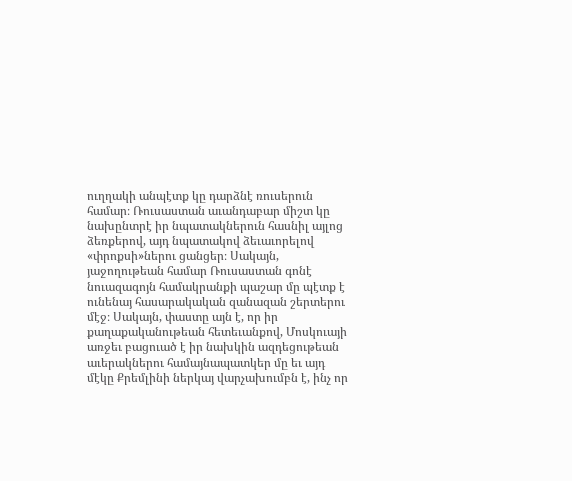ուղղակի անպէտք կը դարձնէ ռուսերուն համար։ Ռուսաստան աւանդաբար միշտ կը նախընտրէ իր նպատակներուն հասնիլ այլոց ձեռքերով, այդ նպատակով ձեւաւորելով «փրոքսի»ներու ցանցեր։ Սակայն, յաջողութեան համար Ռուսաստան գոնէ նուազագոյն համակրանքի պաշար մը պէտք է ունենայ հասարակական զանազան շերտերու մէջ։ Սակայն, փաստը այն է, որ իր քաղաքականութեան հետեւանքով, Մոսկուայի առջեւ բացուած է իր նախկին ազդեցութեան աւերակներու համայնապատկեր մը եւ այդ մէկը Քրեմլինի ներկայ վարչախումբն է, ինչ որ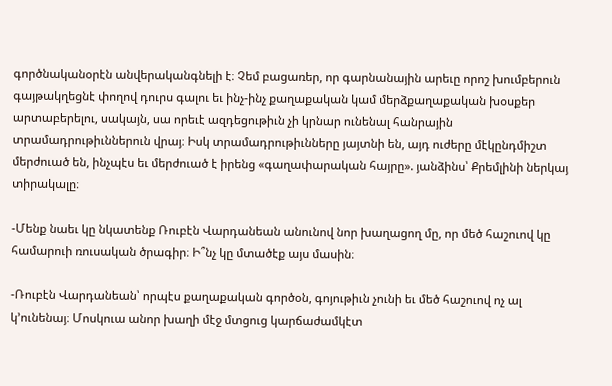գործնականօրէն անվերականգնելի է։ Չեմ բացառեր, որ գարնանային արեւը որոշ խումբերուն գայթակղեցնէ փողով դուրս գալու եւ ինչ-ինչ քաղաքական կամ մերձքաղաքական խօսքեր արտաբերելու, սակայն, սա որեւէ ազդեցութիւն չի կրնար ունենալ հանրային տրամադրութիւններուն վրայ։ Իսկ տրամադրութիւնները յայտնի են, այդ ուժերը մէկընդմիշտ մերժուած են, ինչպէս եւ մերժուած է իրենց «գաղափարական հայրը». յանձինս՝ Քրեմլինի ներկայ տիրակալը։

-Մենք նաեւ կը նկատենք Ռուբէն Վարդանեան անունով նոր խաղացող մը, որ մեծ հաշուով կը համարուի ռուսական ծրագիր։ Ի՞նչ կը մտածէք այս մասին։

-Ռուբէն Վարդանեան՝ որպէս քաղաքական գործօն, գոյութիւն չունի եւ մեծ հաշուով ոչ ալ կ՚ունենայ։ Մոսկուա անոր խաղի մէջ մտցուց կարճաժամկէտ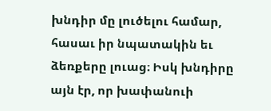խնդիր մը լուծելու համար, հասաւ իր նպատակին եւ ձեռքերը լուաց։ Իսկ խնդիրը այն էր, որ խափանուի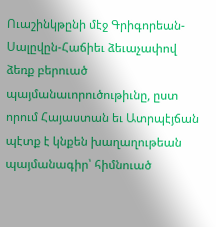Ուաշինկթընի մէջ Գրիգորեան-Սալըվըն-Հաճիեւ ձեւաչափով ձեռք բերուած պայմանաւորուծութիւնը, ըստ որում Հայաստան եւ Ատրպէյճան պէտք է կնքեն խաղաղութեան պայմանագիր՝ հիմնուած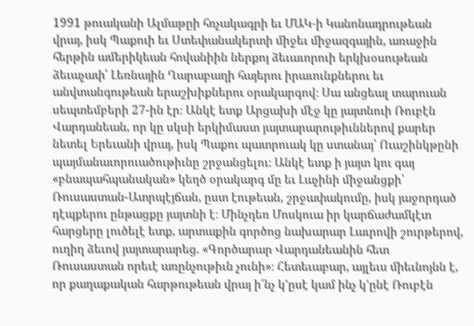1991 թուականի Ալմաթըի հռչակագրի եւ ՄԱԿ‑ի Կանոնադրութեան վրայ, իսկ Պաքուի եւ Ստեփանակերտի միջեւ միջազգային, առաջին հերթին ամերիկեան հովանիին ներքոյ ձեւաւորուի երկխօսութեան ձեւաչափ՝ Լեռնային Ղարաբաղի հայերու իրաւունքներու եւ անվտանգութեան երաշխիքներու օրակարգով։ Սա անցեալ տարուան սեպտեմբերի 27-ին էր։ Անկէ ետք Արցախի մէջ կը յայտնուի Ռուբէն Վարդանեան, որ կը սկսի երկիմաստ յայտարարութիւններով քարեր նետել Երեւանի վրայ, իսկ Պաքու պատրուակ կը ստանայ՝ Ուաշինկթընի պայմանաւորուածութիւնը շրջանցելու։ Անկէ ետք ի յայտ կու գայ «բնապահպանական» կեղծ օրակարգ մը եւ Լաչինի միջանցքի՝ Ռուսաստան-Ատրպէյճան, ըստ էութեան, շրջափակումը, իսկ յաջորդած դէպքերու ընթացքը յայտնի է։ Մինչդեռ Մոսկուա իր կարճաժամկէտ հարցերը լուծելէ ետք, արտաքին գործոց նախարար Լաւրովի շուրթերով, ուղիղ ձեւով յայտարարեց. «Գործարար Վարդանեանին հետ Ռուսաստան որեւէ առընչութիւն չունի»։ Հետեւաբար, այլեւս միեւնոյնն է, որ քաղաքական հարթութեան վրայ ի՛նչ կ՚ըսէ կամ ինչ կ՚ընէ Ռուբէն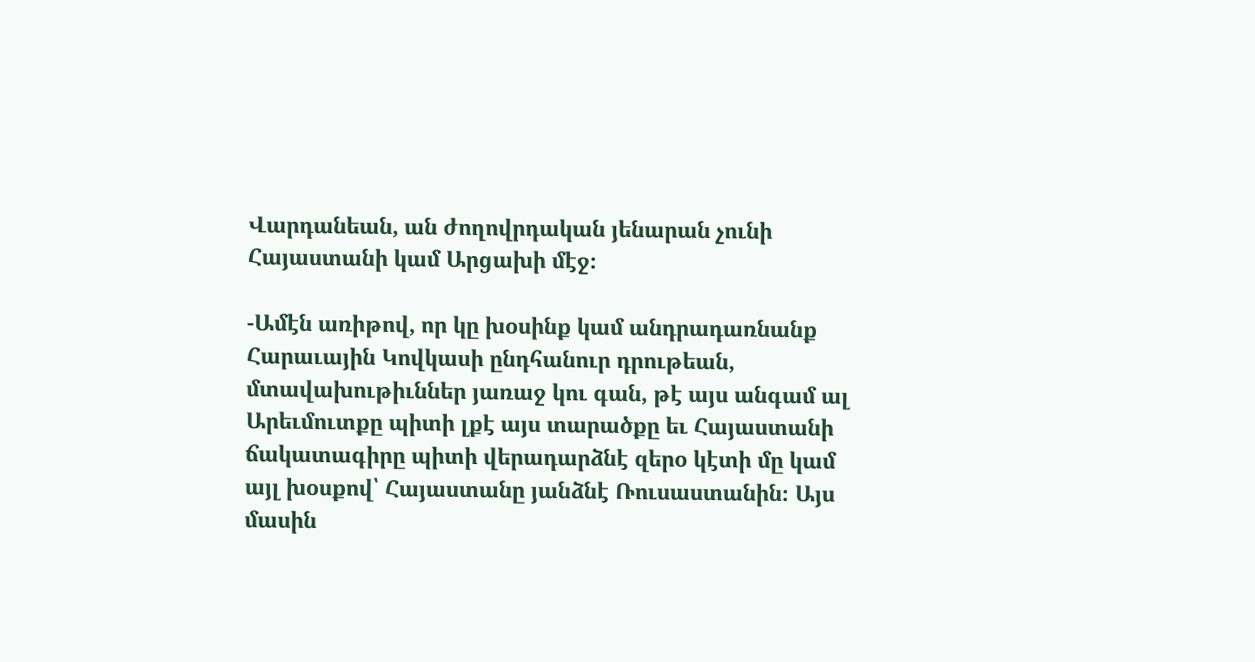Վարդանեան, ան ժողովրդական յենարան չունի Հայաստանի կամ Արցախի մէջ։

-Ամէն առիթով, որ կը խօսինք կամ անդրադառնանք Հարաւային Կովկասի ընդհանուր դրութեան, մտավախութիւններ յառաջ կու գան, թէ այս անգամ ալ Արեւմուտքը պիտի լքէ այս տարածքը եւ Հայաստանի ճակատագիրը պիտի վերադարձնէ զերօ կէտի մը կամ այլ խօսքով՝ Հայաստանը յանձնէ Ռուսաստանին։ Այս մասին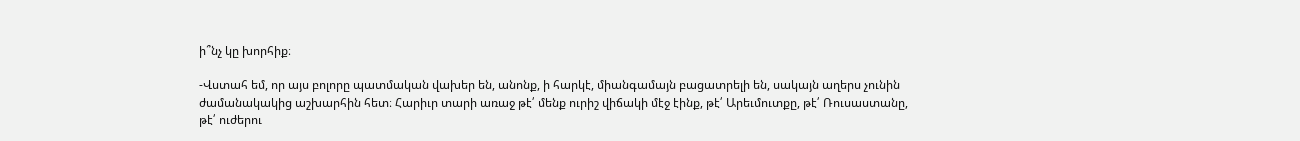ի՞նչ կը խորհիք։

-Վստահ եմ, որ այս բոլորը պատմական վախեր են, անոնք, ի հարկէ, միանգամայն բացատրելի են, սակայն աղերս չունին ժամանակակից աշխարհին հետ։ Հարիւր տարի առաջ թէ՛ մենք ուրիշ վիճակի մէջ էինք, թէ՛ Արեւմուտքը, թէ՛ Ռուսաստանը, թէ՛ ուժերու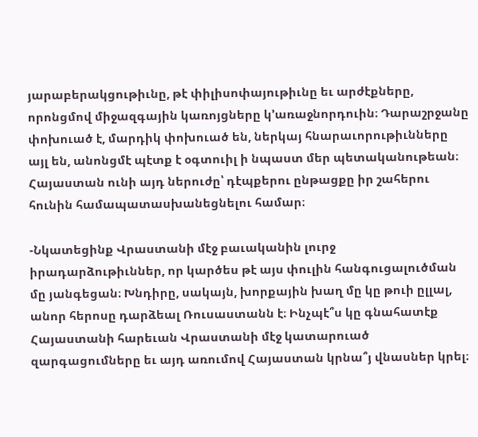յարաբերակցութիւնը, թէ փիլիսոփայութիւնը եւ արժէքները, որոնցմով միջազգային կառոյցները կ՚առաջնորդուին։ Դարաշրջանը փոխուած է, մարդիկ փոխուած են, ներկայ հնարաւորութիւնները այլ են, անոնցմէ պէտք է օգտուիլ ի նպաստ մեր պետականութեան։ Հայաստան ունի այդ ներուժը՝ դէպքերու ընթացքը իր շահերու հունին համապատասխանեցնելու համար։

-Նկատեցինք Վրաստանի մէջ բաւականին լուրջ իրադարձութիւններ, որ կարծես թէ այս փուլին հանգուցալուծման մը յանգեցան։ Խնդիրը, սակայն, խորքային խաղ մը կը թուի ըլլալ, անոր հերոսը դարձեալ Ռուսաստանն է։ Ինչպէ՞ս կը գնահատէք Հայաստանի հարեւան Վրաստանի մէջ կատարուած զարգացումները եւ այդ առումով Հայաստան կրնա՞յ վնասներ կրել։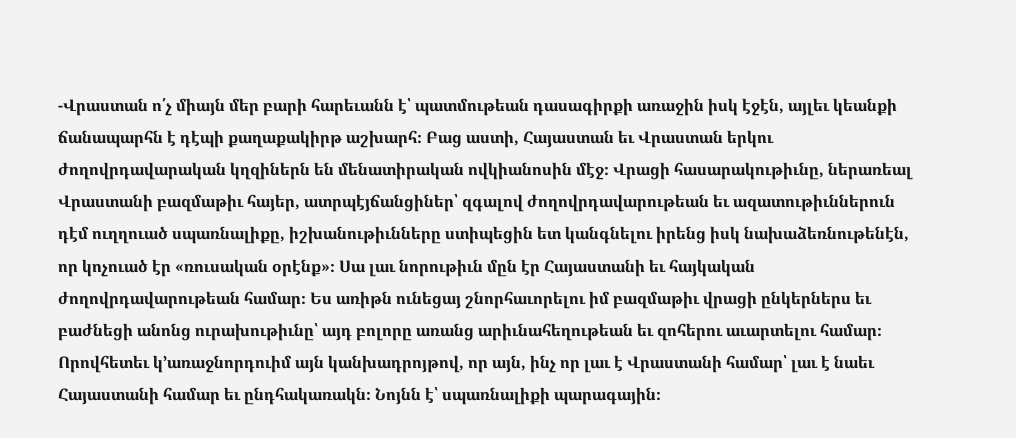-Վրաստան ո՛չ միայն մեր բարի հարեւանն է՝ պատմութեան դասագիրքի առաջին իսկ էջէն, այլեւ կեանքի ճանապարհն է դէպի քաղաքակիրթ աշխարհ։ Բաց աստի, Հայաստան եւ Վրաստան երկու ժողովրդավարական կղզիներն են մենատիրական ովկիանոսին մէջ։ Վրացի հասարակութիւնը, ներառեալ Վրաստանի բազմաթիւ հայեր, ատրպէյճանցիներ՝ զգալով ժողովրդավարութեան եւ ազատութիւններուն դէմ ուղղուած սպառնալիքը, իշխանութիւնները ստիպեցին ետ կանգնելու իրենց իսկ նախաձեռնութենէն, որ կոչուած էր «ռուսական օրէնք»։ Սա լաւ նորութիւն մըն էր Հայաստանի եւ հայկական ժողովրդավարութեան համար։ Ես առիթն ունեցայ շնորհաւորելու իմ բազմաթիւ վրացի ընկերներս եւ բաժնեցի անոնց ուրախութիւնը՝ այդ բոլորը առանց արիւնահեղութեան եւ զոհերու աւարտելու համար։ Որովհետեւ կ՚առաջնորդուիմ այն կանխադրոյթով, որ այն, ինչ որ լաւ է Վրաստանի համար՝ լաւ է նաեւ Հայաստանի համար եւ ընդհակառակն։ Նոյնն է՝ սպառնալիքի պարագային։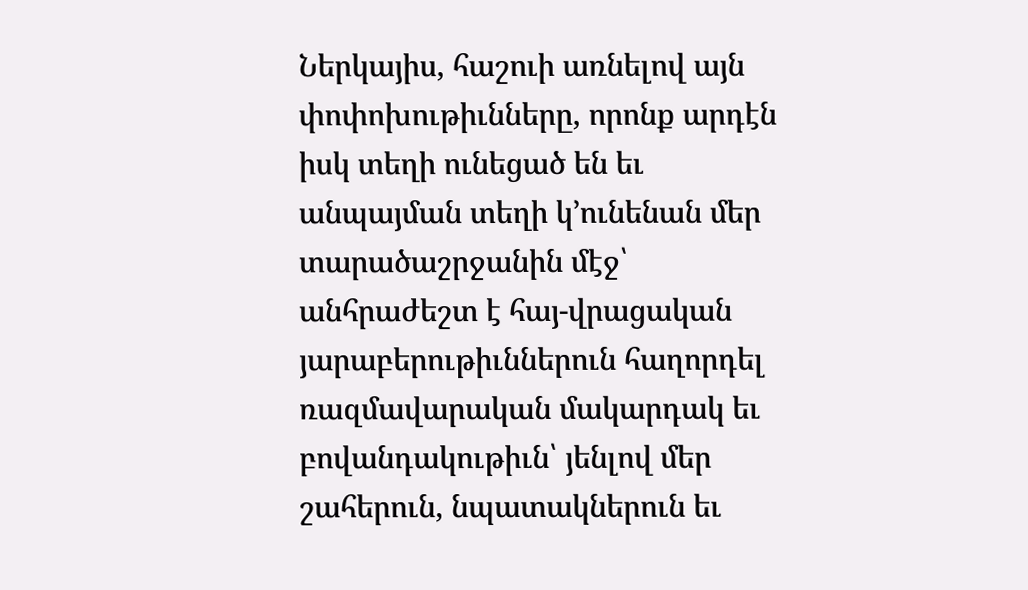Ներկայիս, հաշուի առնելով այն փոփոխութիւնները, որոնք արդէն իսկ տեղի ունեցած են եւ անպայման տեղի կ՚ունենան մեր տարածաշրջանին մէջ՝ անհրաժեշտ է հայ-վրացական յարաբերութիւններուն հաղորդել ռազմավարական մակարդակ եւ բովանդակութիւն՝ յենլով մեր շահերուն, նպատակներուն եւ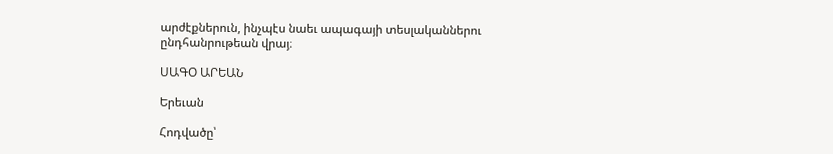արժէքներուն, ինչպէս նաեւ ապագայի տեսլականներու ընդհանրութեան վրայ։

ՍԱԳՕ ԱՐԵԱՆ

Երեւան

Հոդվածը՝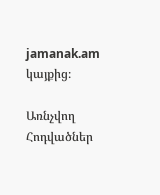jamanak.am կայքից։

Առնչվող Հոդվածներ